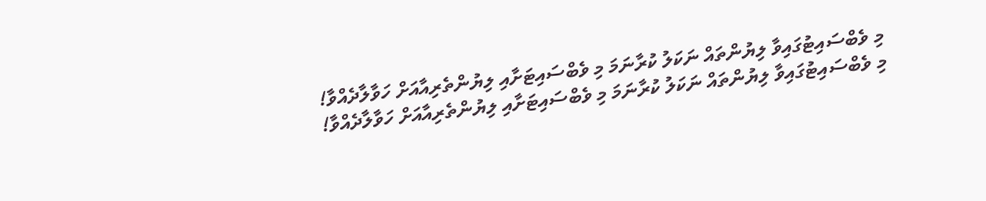މި ވެބްސައިޓުގައިވާ ލިޔުންތައް ނަކަލު ކުރާނަމަ މި ވެބްސައިޓަށާއި ލިޔުންތެރިއާއަށް ހަވާލާދެއްވާ!
މި ވެބްސައިޓުގައިވާ ލިޔުންތައް ނަކަލު ކުރާނަމަ މި ވެބްސައިޓަށާއި ލިޔުންތެރިއާއަށް ހަވާލާދެއްވާ!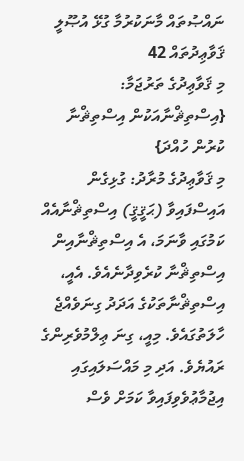ނައްޞުތައް މާނަކުރުމާ ގުޅޭ އުޞޫލީ ޤަވާޢިދުތައް 42
މި ޤަވާޢިދުގެ ތަރުޖަމާ: {އިސްތިޘްނާއަކުން އިސްތިޘްނާ ކުރުން ހުއްދަ}
މި ޤަވާޢިދުގެ މުރާދު: ގުޅިގެން އައިސްފައިވާ (ޙަޤީޤީ) އިސްތިޘްނާއެއް ކަމުގައި ވާނަމަ، އެ އިސްތިޘްނާއިން އިސްތިޘްނާ ކުރެވިދާނެއެވެ. އެއީ، އިސްތިޘްނާތަކުގެ އަދަދު ގިނަވެއްޖެ ހާލަތުގައެވެ. މިއީ، ގިނަ ޢިލްމުވެރިންގެ ރައުޔެވެ. އަދި މި މައްސަލައިގައި އިޖުމާޢުވެވިފައިވާ ކަމަށް ވެސް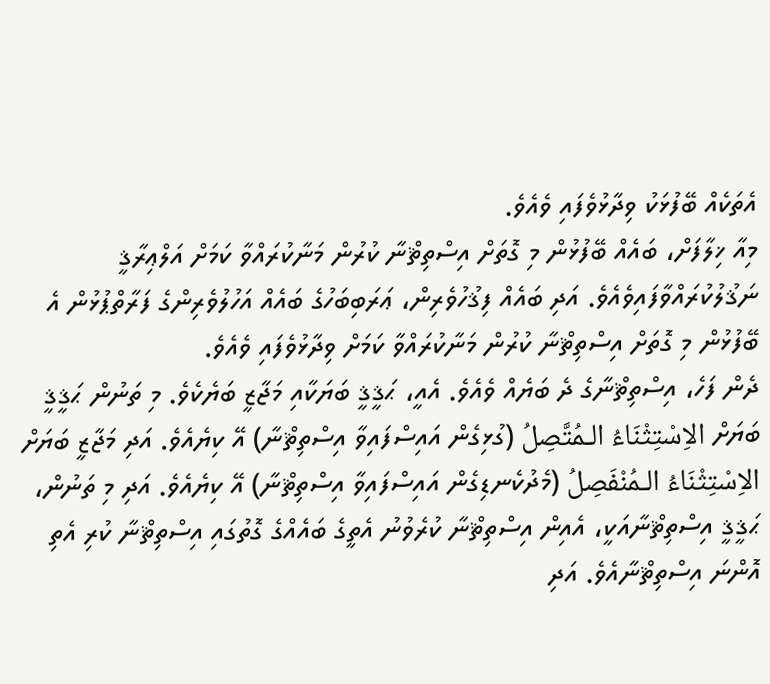އެތަކެއް ބޭފުޅަކު ވިދާޅުވެފައި ވެއެވެ.
މިއާ ޚިލާފަށް، ބައެއް ބޭފުޅުން މި ގޮތަށް އިސްތިޘްނާ ކުރުން މަނާކުރައްވާ ކަމަށް އަލްޢިރާޤީ ނަޤުލުކުރައްވާފައިވެއެވެ. އަދި ބައެއް ފިޤުހުވެރިން، ޢަރަބިބަހުގެ ބައެއް އަހުލުވެރިންގެ ފަރާތްޕުޅުން އެ ބޭފުޅުން މި ގޮތަށް އިސްތިޘްނާ ކުރުން މަނާކުރައްވާ ކަމަށް ވިދާޅުވެފައި ވެއެވެ.
ދެން ފަހެ، އިސްތިޘްނާގެ ދެ ބަޔެއް ވެއެވެ. އެއީ، ޙަޤީޤީ ބަޔަކާއި މަޖާޒީ ބަޔެކެވެ. މި ތަނުން ޙަޤީޤީ ބަޔަށް الاِسْتِثْنَاءُ الـمُتَّصِلُ (ގުޅިގެން އައިސްފައިވާ އިސްތިޘްނާ) އޭ ކިޔެއެވެ. އަދި މަޖާޒީ ބަޔަށް الاِسْتِثْنَاءُ الـمُنْفَصِلُ (މެދުކެނޑިގެން އައިސްފައިވާ އިސްތިޘްނާ) އޭ ކިޔެއެވެ. އަދި މި ތަނުން، ޙަޤީޤީ އިސްތިޘްނާއަކީ، އެއިން އިސްތިޘްނާ ކުރެވުނު އެތީގެ ބައެއްގެ ގޮތުގައި އިސްތިޘްނާ ކުރި އެތި އޮންނަ އިސްތިޘްނާއެވެ. އަދި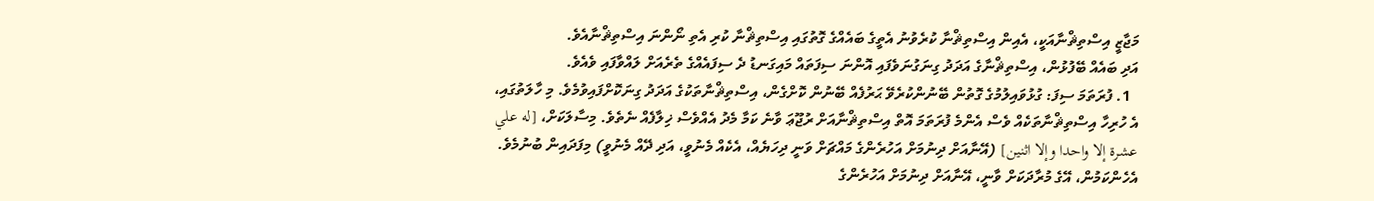މަޖާޒީ އިސްތިޘްނާއަކީ، އެއިން އިސްތިޘްނާ ކުރެވުނު އެތީގެ ބައެއްގެ ގޮތުގައި އިސްތިޘްނާ ކުރި އެތި ނޯންނަ އިސްތިޘްނާއެވެ.
އަދި ބައެއް ބޭފުޅުން، އިސްތިޘްނާގެ އަދަދު ގިނަގުނަވެފައި އޮންނަ ސިފަތައް މައިގަނޑު ދެ ސިފައެއްގެ ތެރެއަށް ލައްވާފައި ވެއެވެ.
  1. ފުރަތަމަ ސިފަ: ގުޅުވައިލުމުގެ ގޮތުން ބޭނުންކުރެވޭ ޙަރުފެއް ބޭނުން ކޮށްގެން، އިސްތިޘްނާތަކުގެ އަދަދު ގިނަކޮށްފައިވުމެވެ. މި ހާލަތުގައި، އެ ހުރިހާ އިސްތިޘްނާތަކެއް ވެސް އެންމެ ފުރަތަމަ އޮތް އިސްތިޘްނާއަށް ރުޖޫޢަ ވާނެ ކަމާ މެދު އެއްވެސް ޚިލާފެއް ނެތެވެ. މިސާލަކަށް، [له علي عشرة إلا واحدا وإلا اثنين] (އޭނާއަށް ދިނުމަށް އަހުރެންގެ މައްޗަށް ވަނީ ދިހަޔެއް، އެކެއް މެނުވީ، އަދި ދޭއް މެނުވީ) މިފަދައިން ބުނުމެވެ. އެހެންކަމުން، އޭގެ މުރާދަކަށް ވާނީ، އޭނާއަށް ދިނުމަށް އަހުރެންގެ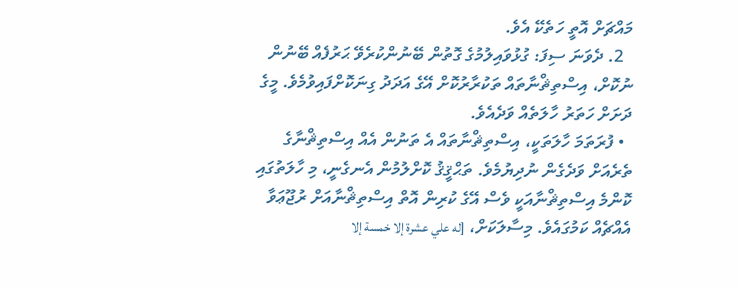މައްޗަށް އޮތީ ހަތެކޭ އެވެ.
  2. ދެވަނަ ސިފަ: ގުޅުވައިލުމުގެ ގޮތުން ބޭނުންކުރެވޭ ޙަރުފެއް ބޭނުން ނުކޮށް، އިސްތިޘްނާތައް ތަކުރާރުކޮށް އޭގެ އަދަދު ގިނަކޮށްފައިވުމެވެ. މީގެ ދަށަށް ހަތަރު ހާލަތެއް ވަދެއެވެ.
  • ފުރަތަމަ ހާލަތަކީ، އިސްތިޘްނާތައް އެ ތަނުން އެއް އިސްތިޘްނާގެ ތެރެއަށް ވަދެގެން ނުދިޔުމެވެ. ތަޙްޤީޤު ކޮށްލުމުން އެނގެނީ، މި ހާލަތުގައި ކޮންމެ އިސްތިޘްނާއަކީ ވެސް އޭގެ ކުރިން އޮތް އިސްތިޘްނާއަށް ރުޖޫޢަވާ އެއްޗެއް ކަމުގައެވެ. މިސާލަކަށް، [له علي عشرة إلا خمسة إلا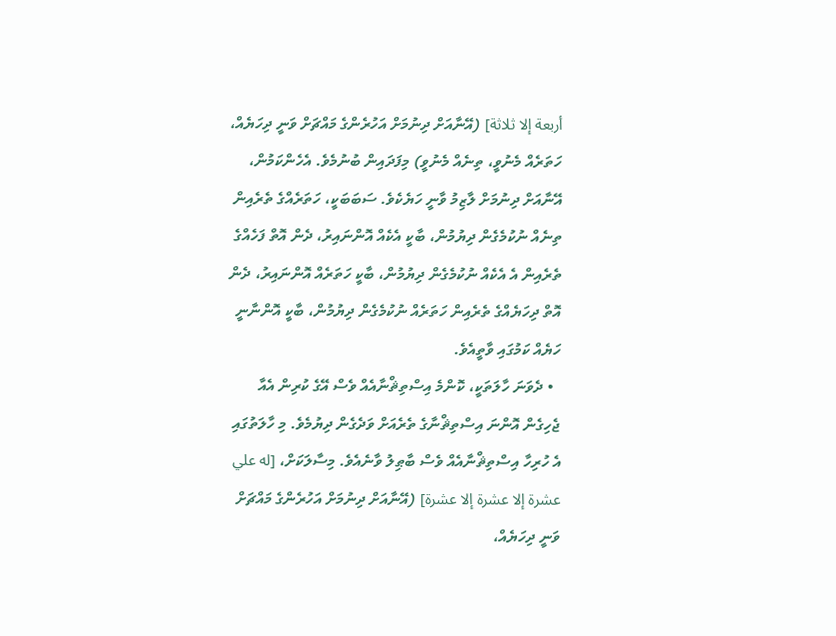أربعة إلا ثلاثة] (އޭނާއަށް ދިނުމަށް އަހުރެންގެ މައްޗަށް ވަނީ ދިހަޔެއް، ހަތަރެއް މެނުވީ، ތިނެއް މެނުވީ) މިފަދައިން ބުނުމެވެ. އެހެންކަމުން، އޭނާއަށް ދިނުމަށް ލާޒިމު ވާނީ ހަޔެކެވެ. ސަބަބަކީ، ހަތަރެއްގެ ތެރެއިން ތިނެއް ނުކުމެގެން ދިޔުމުން، ބާކީ އެކެއް އޮންނައިރު، ދެން އޮތް ފަހެއްގެ ތެރެއިން އެ އެކެއް ނުކުމެގެން ދިޔުމުން، ބާކީ ހަތަރެއް އޮންނައިރު، ދެން އޮތް ދިހަޔެއްގެ ތެރެއިން ހަތަރެއް ނުކުމެގެން ދިޔުމުން، ބާކީ އޮންނާނީ ހަޔެއް ކަމުގައި ވާތީއެވެ.
  • ދެވަނަ ހާލަތަކީ، ކޮންމެ އިސްތިޘްނާއެއް ވެސް އޭގެ ކުރިން އެއާ ޖެހިގެން އޮންނަ އިސްތިޘްނާގެ ތެރެއަށް ވަދެގެން ދިޔުމެވެ. މި ހާލަތުގައި އެ ހުރިހާ އިސްތިޘްނާއެއް ވެސް ބާޠިލު ވާނެއެވެ. މިސާލަކަށް، [له علي عشرة إلا عشرة إلا عشرة] (އޭނާއަށް ދިނުމަށް އަހުރެންގެ މައްޗަށް ވަނީ ދިހަޔެއް،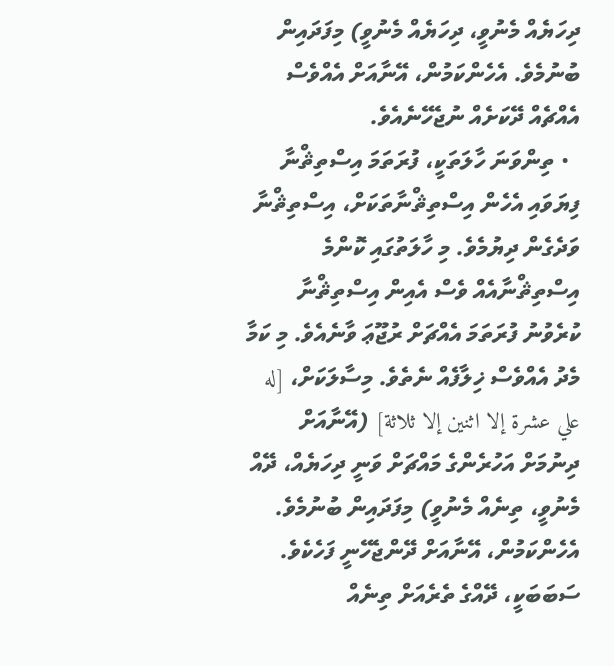ދިހަޔެއް މެނުވީ، ދިހަޔެއް މެނުވީ) މިފަދައިން ބުނުމެވެ. އެހެންކަމުން، އޭނާއަށް އެއްވެސް އެއްޗެއް ދޭކަށެއް ނުޖެހޭނެއެވެ.
  • ތިންވަނަ ހާލަތަކީ، ފުރަތަމަ އިސްތިޘްނާ ފިޔަވައި އެހެން އިސްތިޘްނާތަކަށް، އިސްތިޘްނާ ވަދެގެން ދިޔުމެވެ. މި ހާލަތުގައި ކޮންމެ އިސްތިޘްނާއެއް ވެސް އެއިން އިސްތިޘްނާ ކުރެވުނު ފުރަތަމަ އެއްޗަށް ރުޖޫޢަ ވާނެއެވެ. މި ކަމާ މެދު އެއްވެސް ޚިލާފެއް ނެތެވެ. މިސާލަކަށް، [له علي عشرة إلا اثنين إلا ثلاثة] (އޭނާއަށް ދިނުމަށް އަހުރެންގެ މައްޗަށް ވަނީ ދިހަޔެއް، ދޭއް މެނުވީ، ތިނެއް މެނުވީ) މިފަދައިން ބުނުމެވެ. އެހެންކަމުން، އޭނާއަށް ދޭންޖެހޭނީ ފަހެކެވެ. ސަބަބަކީ، ދޭއްގެ ތެރެއަށް ތިނެއް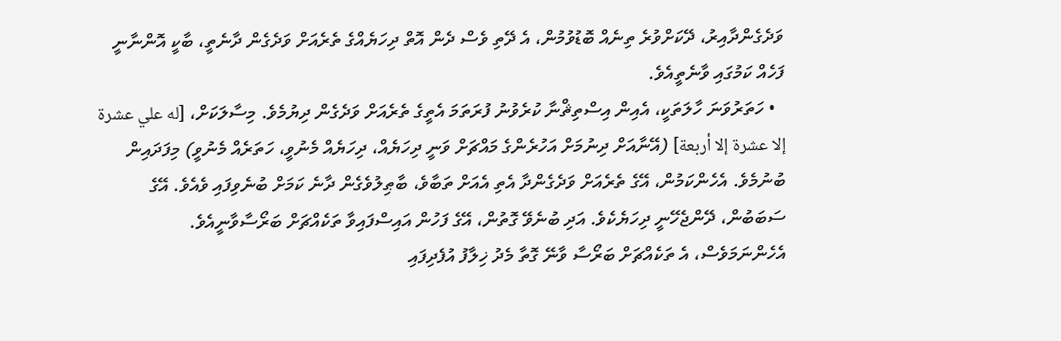ވަދެގެންދާއިރު، ދޭކަށްވުރެ ތިނެއް ބޮޑުވުމުން، އެ ދޭތި ވެސް ދެން އޮތް ދިހަޔެއްގެ ތެރެއަށް ވަދެގެން ދާނެތީ، ބާކީ އޮންނާނީ ފަހެއް ކަމުގައި ވާނެތީއެވެ.
  • ހަތަރުވަނަ ހާލަތަކީ، އެއިން އިސްތިޘްނާ ކުރެވުނު ފުރަތަމަ އެތީގެ ތެރެއަށް ވަދެގެން ދިޔުމެވެ. މިސާލަކަށް، [له علي عشرة إلا عشرة إلا أربعة] (އޭނާއަށް ދިނުމަށް އަހުރެންގެ މައްޗަށް ވަނީ ދިހަޔެއް، ދިހަޔެއް މެނުވީ، ހަތަރެއް މެނުވީ) މިފަދައިން ބުނުމެވެ. އެހެންކަމުން، އޭގެ ތެރެއަށް ވަދެގެންދާ އެތި އެއަށް ތަބާވެ، ބާޠިލުވެގެން ދާނެ ކަމަށް ބުނެވިފައި ވެއެވެ. އޭގެ ސަބަބުން، ދޭންޖެހޭނީ ދިހަޔެކެވެ. އަދި ބުނެވޭ ގޮތުން، އޭގެ ފަހުން އައިސްފައިވާ ތަކެއްޗަށް ބަރޯސާވާނީއެވެ. އެހެންނަމަވެސް، އެ ތަކެއްޗަށް ބަރޯސާ ވާނޭ ގޮތާ މެދު ޚިލާފު އުފެދިފައި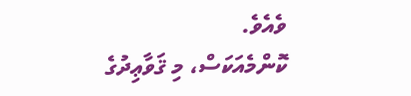ވެއެވެ.
ކޮންމެއަކަސް، މި ޤަވާޢިދުގެ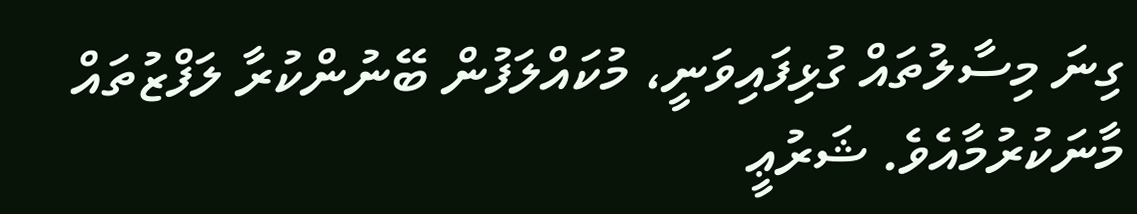ގިނަ މިސާލުތައް ގުޅިފައިވަނީ، މުކައްލަފުން ބޭނުންކުރާ ލަފްޒުތައް މާނަކުރުމާއެވެ. ޝަރުޢީ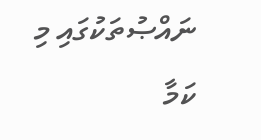ނައްޞުތަކުގައި މި ކަމާ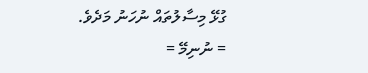ގުޅޭ މިސާލުތައް ނުހަނު މަދެވެ.
= ނުނިމޭ =